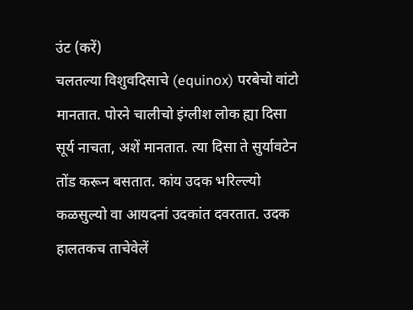उंट (करें)
चलतल्या विशुवदिसाचे (equinox) परबेचो वांटो मानतात. पोरने चालीचो इंग्लीश लोक ह्या दिसा सूर्य नाचता, अशें मानतात. त्या दिसा ते सुर्यावटेन तोंड करून बसतात. कांय उदक भरिल्ल्यो कळसुल्यो वा आयदनां उदकांत दवरतात. उदक हालतकच ताचेवेलें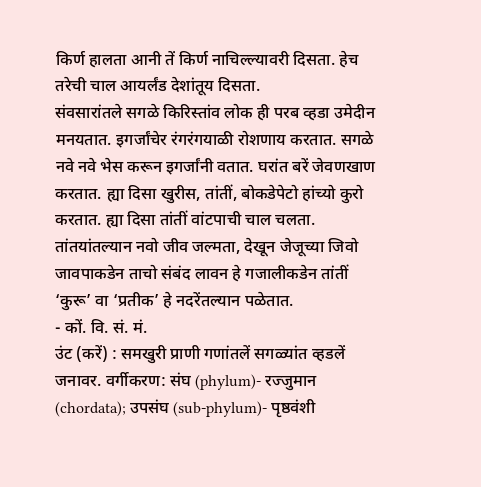किर्ण हालता आनी तें किर्ण नाचिल्ल्यावरी दिसता. हेच तरेची चाल आयर्लंड देशांतूय दिसता.
संवसारांतले सगळे किरिस्तांव लोक ही परब व्हडा उमेदीन मनयतात. इगर्जांचेर रंगरंगयाळी रोशणाय करतात. सगळे नवे नवे भेस करून इगर्जांनी वतात. घरांत बरें जेवणखाण करतात. ह्या दिसा खुरीस, तांतीं, बोकडेपेटो हांच्यो कुरो करतात. ह्या दिसा तांतीं वांटपाची चाल चलता. तांतयांतल्यान नवो जीव जल्मता, देखून जेजूच्या जिवो जावपाकडेन ताचो संबंद लावन हे गजालीकडेन तांतीं ‘कुरू’ वा ‘प्रतीक’ हे नदरेंतल्यान पळेतात.
- कों. वि. सं. मं.
उंट (करें) : समखुरी प्राणी गणांतलें सगळ्यांत व्हडलें जनावर. वर्गीकरण: संघ (phylum)- रज्जुमान (chordata); उपसंघ (sub-phylum)- पृष्ठवंशी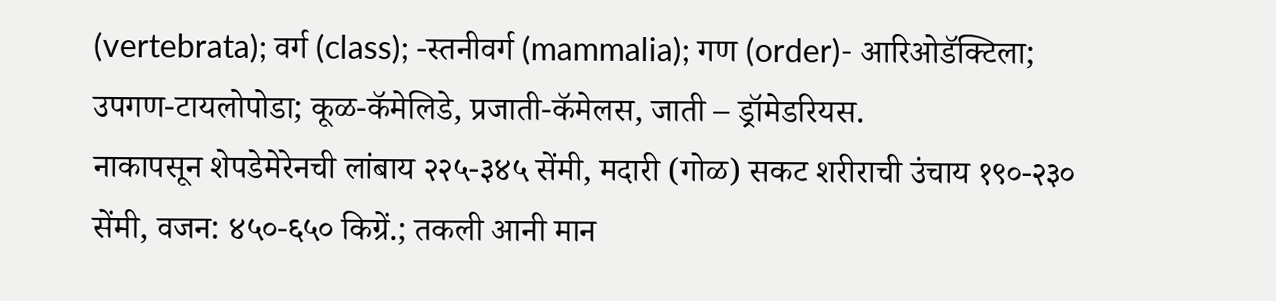(vertebrata); वर्ग (class); -स्तनीवर्ग (mammalia); गण (order)- आरिओडॅक्टिला; उपगण-टायलोपोडा; कूळ-कॅमेलिडे, प्रजाती-कॅमेलस, जाती – ड्रॉमेडरियस.
नाकापसून शेपडेमेरेनची लांबाय २२५-३४५ सेंमी, मदारी (गोळ) सकट शरीराची उंचाय १९०-२३० सेंमी, वजन: ४५०-६५० किग्रें.; तकली आनी मान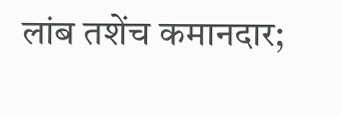लांब तशेंच कमानदार;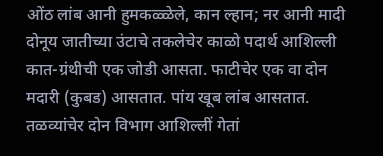ओंठ लांब आनी हुमकळ्ळेले, कान ल्हान; नर आनी मादी दोनूय जातीच्या उंटाचे तकलेचेर काळो पदार्थ आशिल्ली कात-ग्रंथीची एक जोडी आसता. फाटीचेर एक वा दोन मदारी (कुबड) आसतात. पांय खूब लांब आसतात. तळव्यांचेर दोन विभाग आशिल्लीं गेतां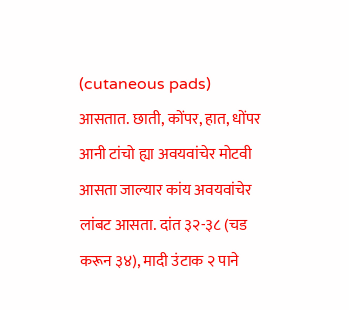(cutaneous pads) आसतात. छाती, कोंपर, हात, धोंपर आनी टांचो ह्या अवयवांचेर मोटवी आसता जाल्यार कांय अवयवांचेर लांबट आसता. दांत ३२-३८ (चड करून ३४), मादी उंटाक २ पाने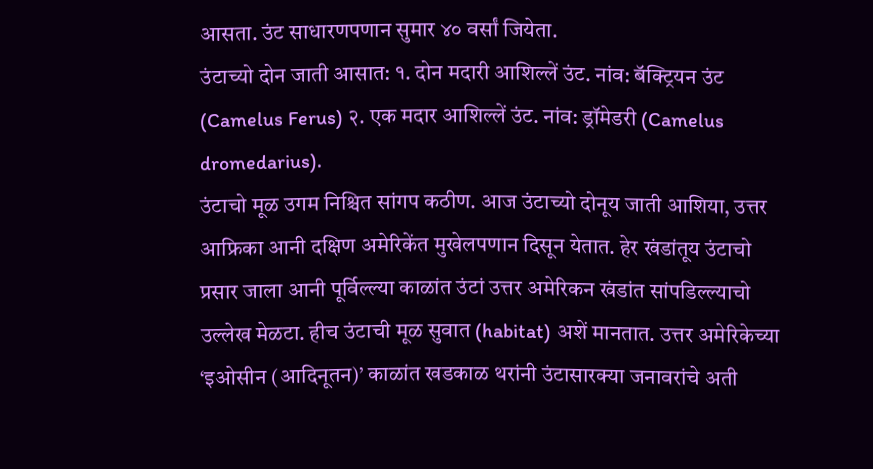आसता. उंट साधारणपणान सुमार ४० वर्सां जियेता.
उंटाच्यो दोन जाती आसात: १. दोन मदारी आशिल्लें उंट. नांव: बॅक्ट्रियन उंट (Camelus Ferus) २. एक मदार आशिल्लें उंट. नांव: ड्रॉमेडरी (Camelus dromedarius).
उंटाचो मूळ उगम निश्चित सांगप कठीण. आज उंटाच्यो दोनूय जाती आशिया, उत्तर आफ्रिका आनी दक्षिण अमेरिकेंत मुखेलपणान दिसून येतात. हेर खंडांतूय उंटाचो प्रसार जाला आनी पूर्विल्ल्या काळांत उंटां उत्तर अमेरिकन खंडांत सांपडिल्ल्याचो उल्लेख मेळटा. हीच उंटाची मूळ सुवात (habitat) अशें मानतात. उत्तर अमेरिकेच्या ‘इओसीन (आदिनूतन)’ काळांत खडकाळ थरांनी उंटासारक्या जनावरांचे अती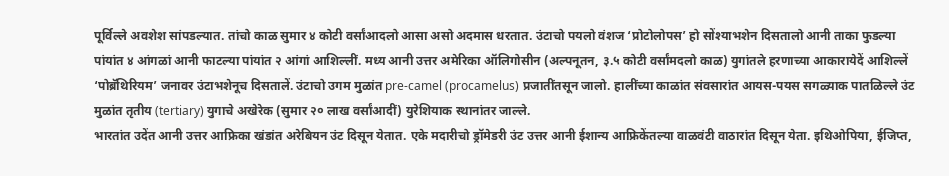पूर्विल्ले अवशेश सांपडल्यात. तांचो काळ सुमार ४ कोटी वर्सांआदलो आसा असो अदमास धरतात. उंटाचो पयलो वंशज ‘प्रोटोलोपस’ हो सोंश्याभशेन दिसतालो आनी ताका फुडल्या पांयांत ४ आंगळां आनी फाटल्या पांयांत २ आंगां आशिल्लीं. मध्य आनी उत्तर अमेरिका ऑलिगोसीन (अल्पनूतन, ३.५ कोटी वर्सांमदलो काळ) युगांतले हरणाच्या आकारायेदें आशिल्लें ‘पोब्रॅथिरियम’ जनावर उंटाभशेनूच दिसतालें. उंटाचो उगम मुळांत pre-camel (procamelus) प्रजातींतसून जालो. हालींच्या काळांत संवसारांत आयस-पयस सगळ्याक पातळिल्ले उंट मुळांत तृतीय (tertiary) युगाचे अखेरेक (सुमार २० लाख वर्सांआदीं) युरेशियाक स्थानांतर जाल्ले.
भारतांत उदेंत आनी उत्तर आफ्रिका खंडांत अरेबियन उंट दिसून येतात. एके मदारीचो ड्रॉमेडरी उंट उत्तर आनी ईशान्य आफ्रिकेंतल्या वाळवंटी वाठारांत दिसून येता. इथिओपिया, ईजिप्त,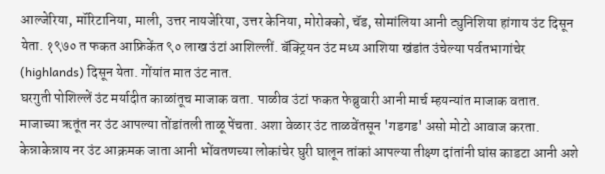आल्जेरिया, मॉरिटानिया, माली, उत्तर नायजेरिया, उत्तर केनिया, मोरोक्को, चॅड, सोमांलिया आनी ट्युनिशिया हांगाय उंट दिसून येता. १९७० त फकत आफ्रिकेंत ९० लाख उंटां आशिल्लीं. बॅक्ट्रियन उंट मध्य आशिया खंडांत उंचेल्या पर्वतभागांचेर (highlands) दिसून येता. गोंयांत मात उंट नात.
घरगुती पोशिल्लें उंट मर्यादीत काळांतूच माजाक वता. पाळीव उंटां फकत फेब्रुवारी आनी मार्च म्हयन्यांत माजाक वतात. माजाच्या ऋतूंत नर उंट आपल्या तोंडांतली ताळू पेंचता. अशा वेळार उंट ताळवेंतसून 'गडगड' असो मोटो आवाज करता. केन्नाकेन्नाय नर उंट आक्रमक जाता आनी भोंवतणच्या लोकांचेर घुरी घालून तांकां आपल्या तीक्ष्ण दांतांनी घांस काडटा आनी अशे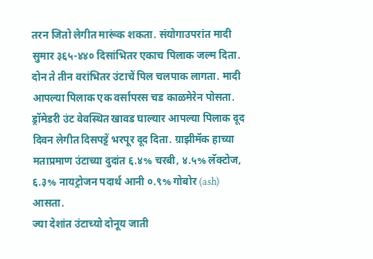तरन जितो लेगीत मारूंक शकता. संयोगाउपरांत मादी सुमार ३६५-४४० दिसांभितर एकाच पिलाक जल्म दिता. दोन ते तीन वरांभितर उंटाचें पिल चलपाक लागता. मादी आपल्या पिलाक एक वर्सापरस चड काळमेरेन पोसता. ड्रॉमेडरी उंट वेवस्थित खावड घाल्यार आपल्या पिलाक दूद दिवन लेगीत दिसपट्टें भरपूर दूद दिता. ग्राझीमॅक हाच्या मताप्रमाण उंटाच्या दुदांत ६.४% चरबी, ४.५% लॅक्टोज, ६.३% नायट्रोजन पदार्थ आनी ०.९% गोबोर (ash) आसता.
ज्या देशांत उंटाच्यो दोनूय जाती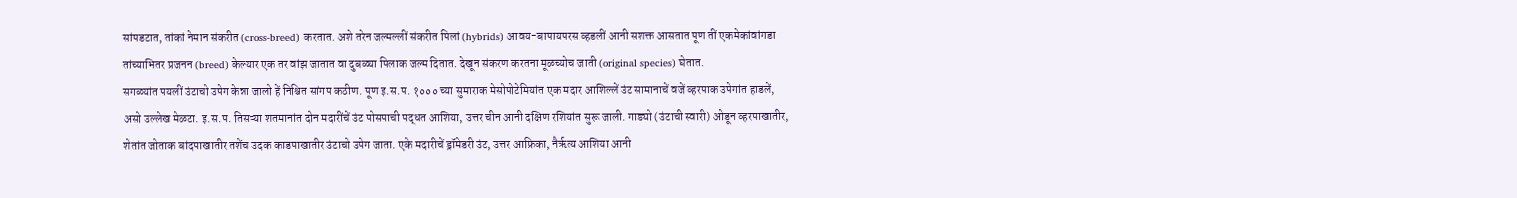सांपडटात, तांकां नेमान संकरीत (cross-breed) करतात. अशे तरेन जल्मल्लीं संकरीत पिलां (hybrids) आवय-बापायपरस व्हडलीं आनी सशक्त आसतात पूण तीं एकमेकांवांगडा तांच्याभितर प्रजनन (breed) केल्यार एक तर वांझ जातात वा दुबळ्या पिलाक जल्म दितात. देखून संकरण करतना मूळच्योच जाती (original species) घेतात.
सगळ्यांत पयलीं उंटाचो उपेग केन्ना जालो हें निश्चित सांगप कठीण. पूण इ.स.प. १००० च्या सुमाराक मेसोपोटेमियांत एक मदार आशिल्लें उंट सामानाचें वजें व्हरपाक उपेगांत हाडलें, असो उल्लेख मेळटा. इ.स.प. तिसऱ्या शतमानांत दोन मदारींचें उंट पोसपाची पद्धत आशिया, उत्तर चीन आनी दक्षिण रशियांत सुरू जाली. गाड्यो (उंटाची स्वारी) ओडून व्हरपाखातीर, शेतांत जोताक बांदपाखातीर तशेंच उदक काडपाखातीर उंटाचो उपेग जाता. एके मदारीचें ड्रॉमेडरी उंट, उत्तर आफ्रिका, नैर्ऋत्य आशिया आनी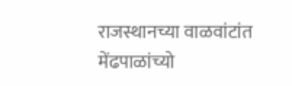राजस्थानच्या वाळवांटांत मेंढपाळांच्यो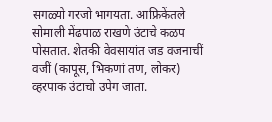सगळ्यो गरजो भागयता. आफ्रिकेंतले सोमाली मेंढपाळ राखणे उंटाचे कळप पोसतात. शेतकी वेवसायांत जड वजनाचीं वजीं (कापूस, भिकणां तण, लोकर) व्हरपाक उंटाचो उपेग जाता.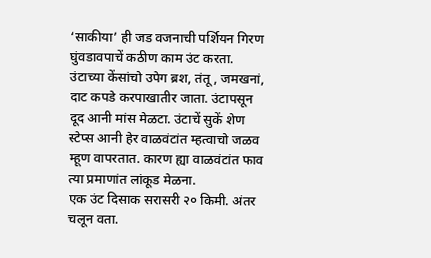‘साकीया’ ही जड वजनाची पर्शियन गिरण घुंवडावपाचें कठीण काम उंट करता. उंटाच्या केंसांचो उपेग ब्रश, तंतू, जमखनां, दाट कपडे करपाखातीर जाता. उंटापसून दूद आनी मांस मेळटा. उंटाचें सुकें शेण स्टेप्स आनी हेर वाळवंटांत म्हत्वाचो जळव म्हूण वापरतात. कारण ह्या वाळवंटांत फाव त्या प्रमाणांत लांकूड मेळना.
एक उंट दिसाक सरासरी २० किमी. अंतर चलून वता.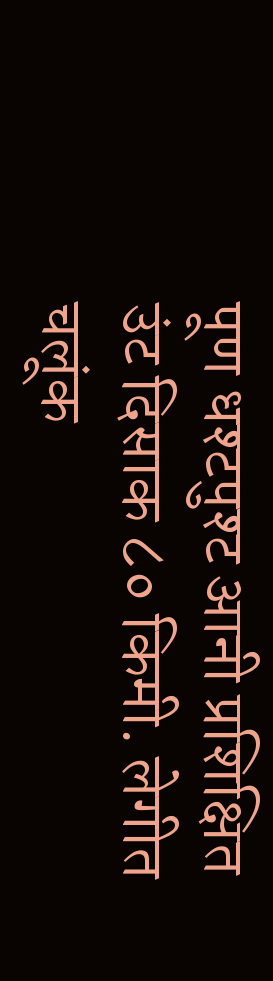पूण धश्टपुश्ट आनी प्रशिक्षित उंट दिसाक ८० किमी. लेगीत चलूंक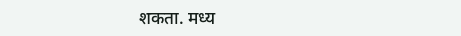शकता. मध्य